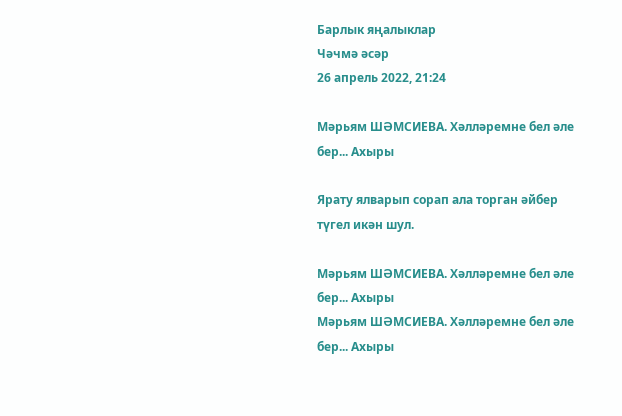Барлык яңалыклар
Чәчмә әсәр
26 апрель 2022, 21:24

Мәрьям ШӘМСИЕВА. Хәлләремне бел әле бер... Ахыры

Ярату ялварып сорап ала торган әйбер түгел икән шул.

Мәрьям ШӘМСИЕВА. Хәлләремне бел әле бер... Ахыры
Мәрьям ШӘМСИЕВА. Хәлләремне бел әле бер... Ахыры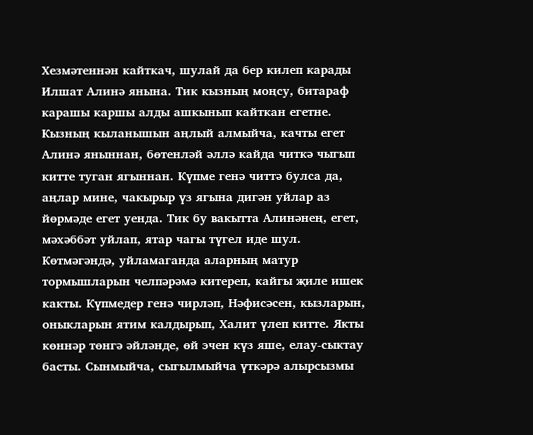Хезмәтеннән кайткач, шулай да бер килеп карады Илшат Алинә янына. Тик кызның моңсу, битараф карашы каршы алды ашкынып кайткан егетне. Кызның кыланышын аңлый алмыйча, качты егет Алинә яныннан, бөтенләй әллә кайда читкә чыгып китте туган ягыннан. Күпме генә читтә булса да, аңлар мине, чакырыр үз ягына дигән уйлар аз йөрмәде егет уенда. Тик бу вакытта Алинәнең, егет, мәхәббәт уйлап, ятар чагы түгел иде шул. Көтмәгәндә, уйламаганда аларның матур тормышларын челпәрәмә китереп, кайгы җиле ишек какты. Күпмедер генә чирләп, Нәфисәсен, кызларын, оныкларын ятим калдырып, Халит үлеп китте. Якты көннәр төнгә әйләнде, өй эчен күз яше, елау-сыктау басты. Сынмыйча, сыгылмыйча үткәрә алырсызмы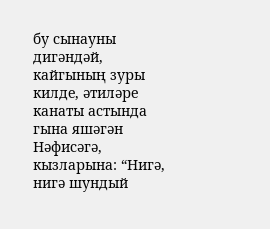бу сынауны дигәндәй, кайгының зуры килде, әтиләре канаты астында гына яшәгән Нәфисәгә, кызларына: “Нигә, нигә шундый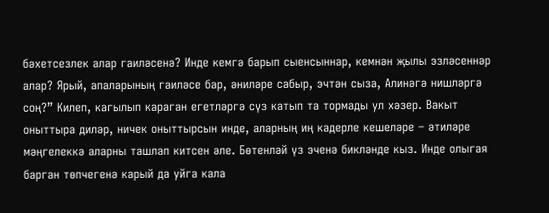бәхетсезлек алар гаиләсенә? Инде кемгә барып сыенсыннар, кемнән җылы эзләсеннәр алар? Ярый, апаларының гаиләсе бар, әниләре сабыр, эчтән сыза, Алинәгә нишләргә соң?” Килеп, кагылып караган егетләргә сүз катып та тормады ул хәзер. Вакыт оныттыра диләр, ничек оныттырсын инде, аларның иң кадерле кешеләре – әтиләре мәңгелеккә аларны ташлап китсен әле. Бөтенләй үз эченә бикләнде кыз. Инде олыгая барган төпчегенә карый да уйга кала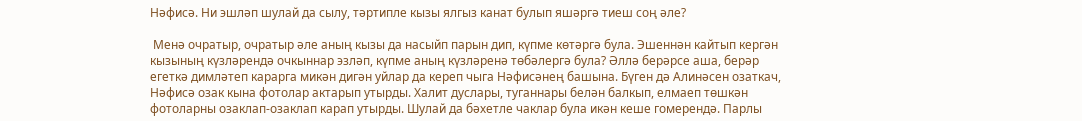Нәфисә. Ни эшләп шулай да сылу, тәртипле кызы ялгыз канат булып яшәргә тиеш соң әле?

 Менә очратыр, очратыр әле аның кызы да насыйп парын дип, күпме көтәргә була. Эшеннән кайтып кергән кызының күзләрендә очкыннар эзләп, күпме аның күзләренә төбәлергә була? Әллә берәрсе аша, берәр егеткә димләтеп карарга микән дигән уйлар да кереп чыга Нәфисәнең башына. Бүген дә Алинәсен озаткач, Нәфисә озак кына фотолар актарып утырды. Халит дуслары, туганнары белән балкып, елмаеп төшкән фотоларны озаклап-озаклап карап утырды. Шулай да бәхетле чаклар була икән кеше гомерендә. Парлы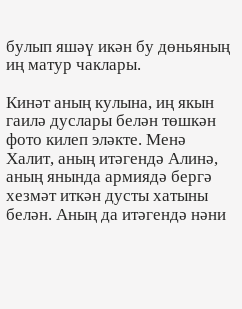булып яшәү икән бу дөньяның иң матур чаклары.

Кинәт аның кулына, иң якын гаилә дуслары белән төшкән фото килеп эләкте. Менә Халит, аның итәгендә Алинә, аның янында армиядә бергә хезмәт иткән дусты хатыны белән. Аның да итәгендә нәни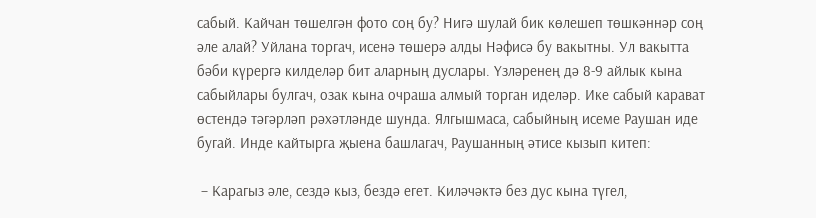сабый. Кайчан төшелгән фото соң бу? Нигә шулай бик көлешеп төшкәннәр соң әле алай? Уйлана торгач, исенә төшерә алды Нәфисә бу вакытны. Ул вакытта бәби күрергә килделәр бит аларның дуслары. Үзләренең дә 8-9 айлык кына сабыйлары булгач, озак кына очраша алмый торган иделәр. Ике сабый карават өстендә тәгәрләп рәхәтләнде шунда. Ялгышмаса, сабыйның исеме Раушан иде бугай. Инде кайтырга җыена башлагач, Раушанның әтисе кызып китеп:

 – Карагыз әле, сездә кыз, бездә егет. Киләчәктә без дус кына түгел,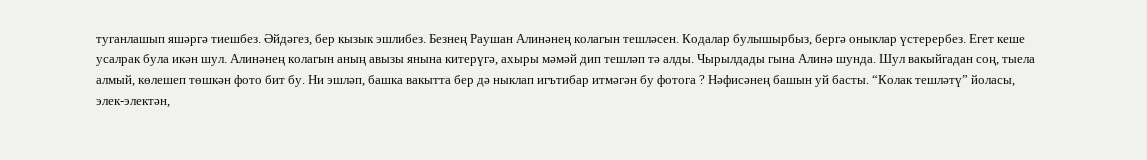туганлашып яшәргә тиешбез. Әйдәгез, бер кызык эшлибез. Безнең Раушан Алинәнең колагын тешләсен. Кодалар булышырбыз, бергә оныклар үстерербез. Егет кеше усалрак була икән шул. Алинәнең колагын аның авызы янына китерүгә, ахыры мәмәй дип тешләп тә алды. Чырылдады гына Алинә шунда. Шул вакыйгадан соң, тыела алмый, көлешеп төшкән фото бит бу. Ни эшләп, башка вакытта бер дә ныклап игътибар итмәгән бу фотога ? Нәфисәнең башын уй басты. “Колак тешләтү” йоласы, элек-электән,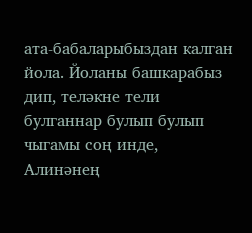ата-бабаларыбыздан калган йола. Йоланы башкарабыз дип, теләкне тели булганнар булып булып чыгамы соң инде, Алинәнең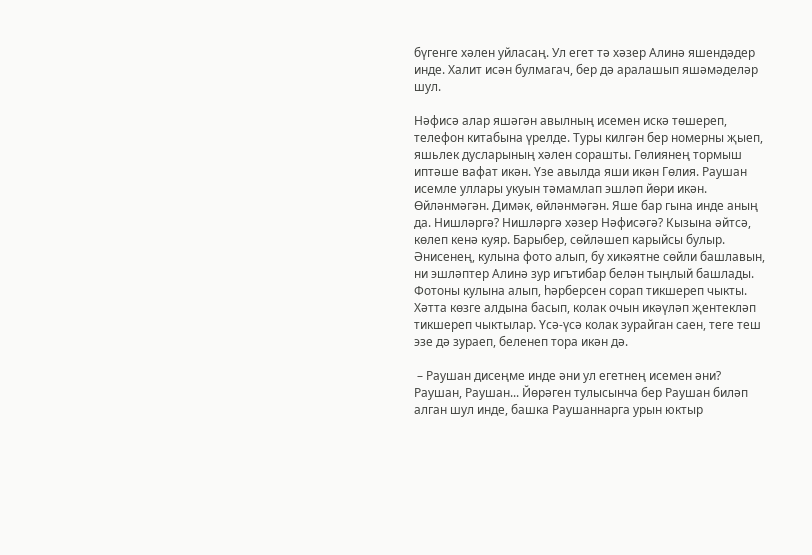бүгенге хәлен уйласаң. Ул егет тә хәзер Алинә яшендәдер инде. Халит исән булмагач, бер дә аралашып яшәмәделәр шул.

Нәфисә алар яшәгән авылның исемен искә төшереп, телефон китабына үрелде. Туры килгән бер номерны җыеп, яшьлек дусларының хәлен сорашты. Гөлиянең тормыш иптәше вафат икән. Үзе авылда яши икән Гөлия. Раушан исемле уллары укуын тәмамлап эшләп йөри икән. Өйләнмәгән. Димәк, өйләнмәгән. Яше бар гына инде аның да. Нишләргә? Нишләргә хәзер Нәфисәгә? Кызына әйтсә, көлеп кенә куяр. Барыбер, сөйләшеп карыйсы булыр. Әнисенең, кулына фото алып, бу хикәятне сөйли башлавын, ни эшләптер Алинә зур игътибар белән тыңлый башлады. Фотоны кулына алып, һәрберсен сорап тикшереп чыкты. Хәтта көзге алдына басып, колак очын икәүләп җентекләп тикшереп чыктылар. Үсә-үсә колак зурайган саен, теге теш эзе дә зураеп, беленеп тора икән дә.

 – Раушан дисеңме инде әни ул егетнең исемен әни? Раушан, Раушан... Йөрәген тулысынча бер Раушан биләп алган шул инде, башка Раушаннарга урын юктыр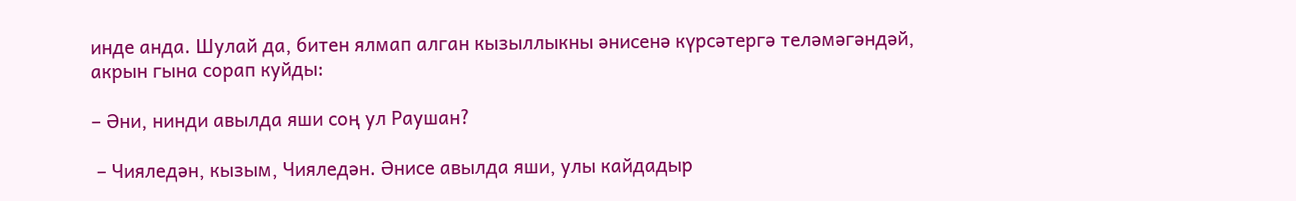инде анда. Шулай да, битен ялмап алган кызыллыкны әнисенә күрсәтергә теләмәгәндәй, акрын гына сорап куйды:

– Әни, нинди авылда яши соң ул Раушан?

 – Чияледән, кызым, Чияледән. Әнисе авылда яши, улы кайдадыр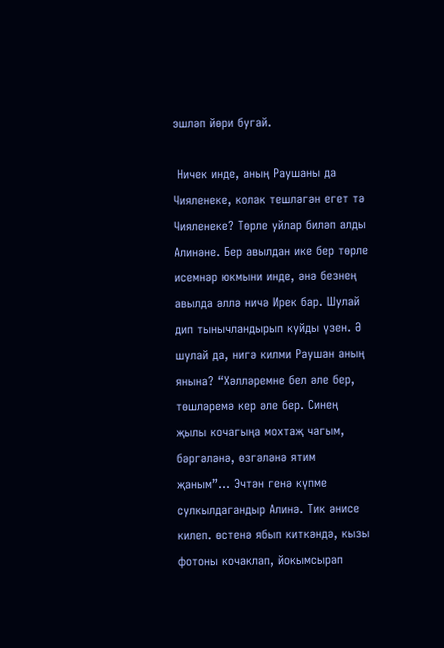эшләп йөри бугай.

 Ничек инде, аның Раушаны да Чияленеке, колак тешләгән егет тә Чияленеке? Төрле уйлар биләп алды Алинәне. Бер авылдан ике бер төрле исемнәр юкмыни инде, әнә безнең авылда әллә ничә Ирек бар. Шулай дип тынычландырып куйды үзен. Ә шулай да, нигә килми Раушан аның янына? “Хәлләремне бел әле бер, төшләремә кер әле бер. Синең җылы кочагыңа мохтаҗ чагым, бәргәләнә, өзгәләнә ятим җаным”... Эчтән генә күпме сулкылдагандыр Алинә. Тик әнисе килеп. өстенә ябып киткәндә, кызы фотоны кочаклап, йокымсырап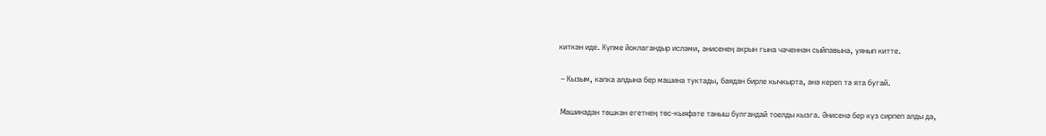киткән иде. Күпме йоклагандыр исләми, әнисенең акрын гына чәченнән сыйпавына, уянып китте.

 – Кызым, капка алдына бер машина туктады, баядан бирле кычкырта, әнә кереп тә ята бугай.

 Машинадан төшкән егетнең төс-кыяфәте таныш булгандай тоелды кызга. Әнисенә бер күз сирпеп алды да,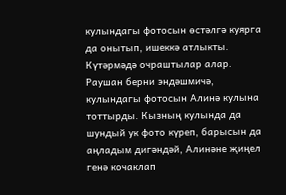кулындагы фотосын өстәлгә куярга да онытып, ишеккә атлыкты. Күтәрмәдә очраштылар алар. Раушан берни эндәшмичә, кулындагы фотосын Алинә кулына тоттырды. Кызның кулында да шундый ук фото күреп, барысын да аңладым дигәндәй, Алинәне җиңел генә кочаклап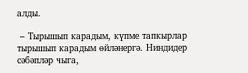алды.

 – Тырышып карадым, күпме тапкырлар тырышып карадым өйләнергә. Ниндидер сәбәпләр чыга,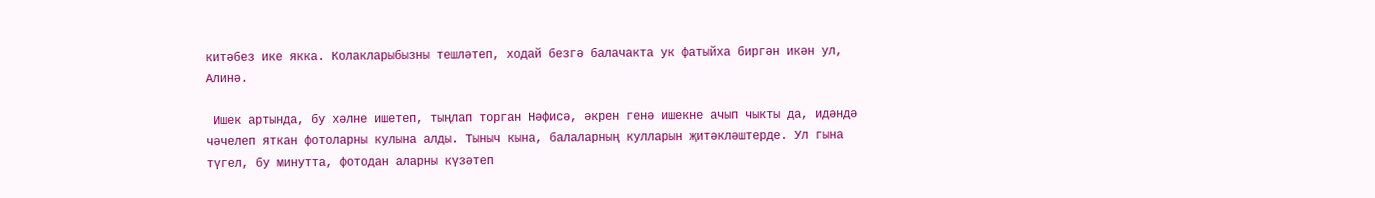китәбез ике якка. Колакларыбызны тешләтеп, ходай безгә балачакта ук фатыйха биргән икән ул, Алинә.

 Ишек артында, бу хәлне ишетеп, тыңлап торган Нәфисә, әкрен генә ишекне ачып чыкты да, идәндә чәчелеп яткан фотоларны кулына алды. Тыныч кына, балаларның кулларын җитәкләштерде. Ул гына түгел, бу минутта, фотодан аларны күзәтеп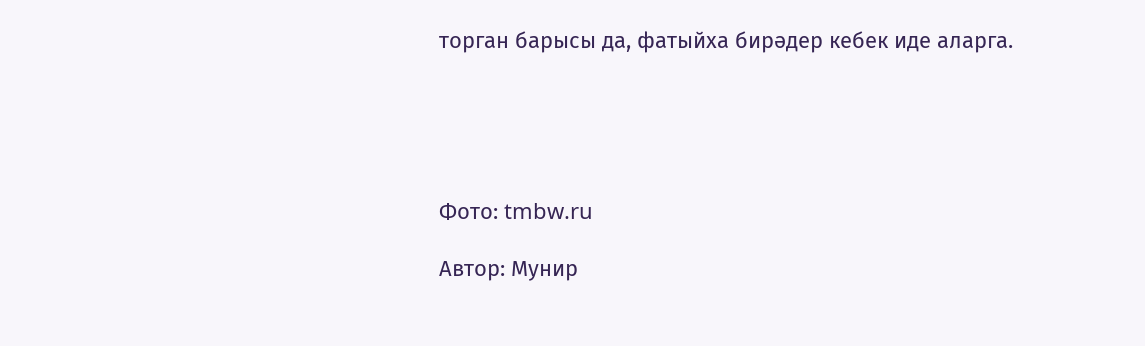торган барысы да, фатыйха бирәдер кебек иде аларга.





Фото: tmbw.ru

Автор: Мунир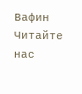Вафин
Читайте нас